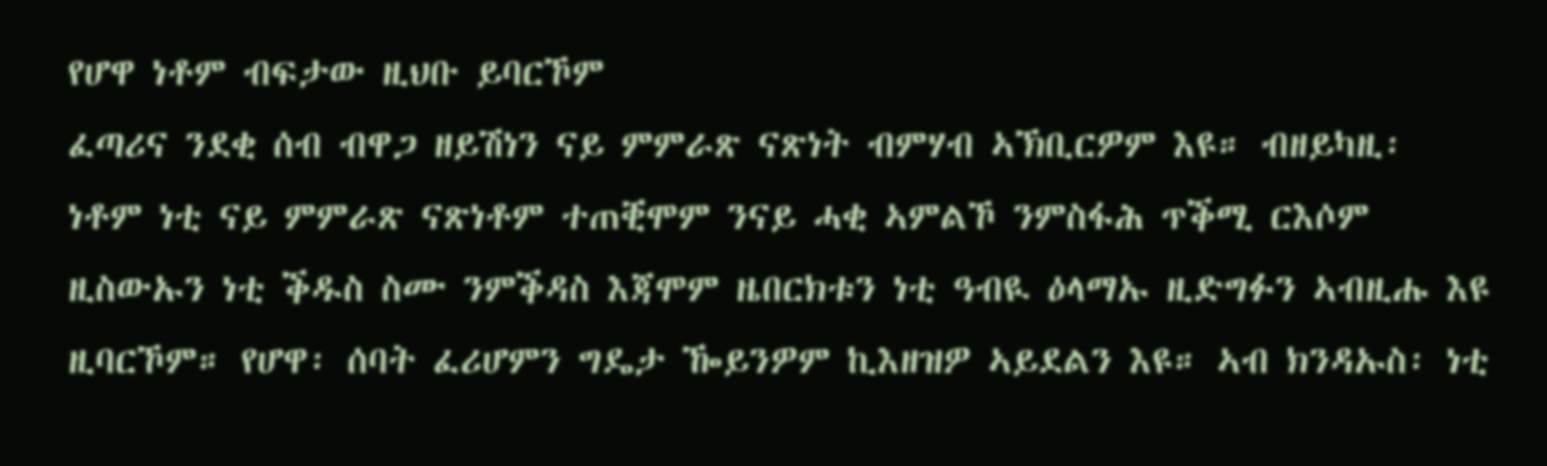የሆዋ ነቶም ብፍታው ዚህቡ ይባርኾም
ፈጣሪና ንደቂ ሰብ ብዋጋ ዘይሽነን ናይ ምምራጽ ናጽነት ብምሃብ ኣኽቢርዎም እዩ። ብዘይካዚ፡ ነቶም ነቲ ናይ ምምራጽ ናጽነቶም ተጠቒሞም ንናይ ሓቂ ኣምልኾ ንምስፋሕ ጥቕሚ ርእሶም ዚስውኡን ነቲ ቕዱስ ስሙ ንምቕዳስ እጃሞም ዜበርክቱን ነቲ ዓብዪ ዕላማኡ ዚድግፉን ኣብዚሑ እዩ ዚባርኾም። የሆዋ፡ ሰባት ፈሪሆምን ግዴታ ዀይንዎም ኪእዘዝዎ ኣይደልን እዩ። ኣብ ክንዳኡስ፡ ነቲ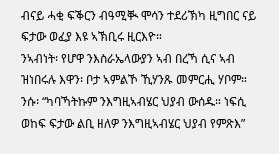ብናይ ሓቂ ፍቕርን ብዓሚቚ ሞሳን ተደሪኽካ ዚግበር ናይ ፍታው ወፈያ እዩ ኣኽቢሩ ዚርእዮ።
ንኣብነት፡ የሆዋ ንእስራኤላውያን ኣብ በረኻ ሲና ኣብ ዝነበሩሉ እዋን፡ ቦታ ኣምልኾ ኺሃንጹ መምርሒ ሃቦም። ንሱ፡ “ካባኻትኩም ንእግዚኣብሄር ህያብ ውሰዱ። ነፍሲ ወከፍ ፍታው ልቢ ዘለዎ ንእግዚኣብሄር ህያብ የምጽእ”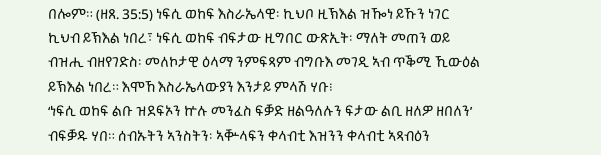በሎም። (ዘጸ. 35:5) ነፍሲ ወከፍ እስራኤላዊ፡ ኪህቦ ዚኽእል ዝዀነ ይኹን ነገር ኪህብ ይኽእል ነበረ፣ ነፍሲ ወከፍ ብፍታው ዚግበር ውጽኢት፡ ማለት መጠን ወይ ብዝሒ ብዘየገድስ፡ መለኮታዊ ዕላማ ንምፍጻም ብግቡእ መገዲ ኣብ ጥቕሚ ኺውዕል ይኽእል ነበረ። እሞኸ እስራኤላውያን እንታይ ምላሽ ሃቡ፧
‘ነፍሲ ወከፍ ልቡ ዝደፍኦን ኵሉ መንፈስ ፍቓድ ዘልዓለሉን ፍታው ልቢ ዘለዎ ዘበለን’ ብፍቓዱ ሃበ። ሰብኡትን ኣንስትን፡ ኣቝላፍን ቀላብቲ እዝንን ቀላብቲ ኣጻብዕን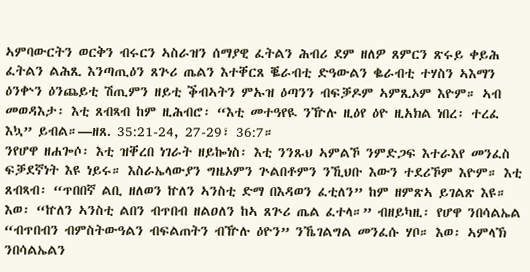ኣምባውርትን ወርቅን ብሩርን ኣስራዝን ሰማያዊ ፈትልን ሕብሪ ደም ዘለዎ ጸምርን ጽሩይ ቀይሕ ፈትልን ልሕጺ እንጣጢዕን ጸጕሪ ጤልን እተቐርጸ ቘራብቲ ድዓውልን ቈራብቲ ተሃስን ኣእማን ዕንቍን ዕንጨይቲ ሽጢምን ዘይቲ ቕብኣትን ምኡዝ ዕጣንን ብፍቓዶም ኣምጺኦም እዮም። ኣብ መወዳእታ፡ እቲ ጸብጻብ ከም ዚሕብሮ፡ “እቲ መተዓየዪ ንዅሉ ዚዕየ ዕዮ ዚአክል ነበረ፡ ተረፈ እኳ” ይብል።—ዘጸ. 35:21-24, 27-29፣ 36:7።
ንየሆዋ ዘሐጐሶ፡ እቲ ዝቐረበ ነገራት ዘይኰነስ፡ እቲ ንንጹህ ኣምልኾ ንምድጋፍ እተራእየ መንፈስ ፍቓደኛነት እዩ ነይሩ። እስራኤላውያን ግዜኦምን ጕልበቶምን ንኺህቡ እውን ተደሪኾም እዮም። እቲ ጸብጻብ፡ “ጥበበኛ ልቢ ዘለወን ኵለን ኣንስቲ ድማ በእዳወን ፈቲለን” ከም ዘምጽኣ ይገልጽ እዩ። እወ፡ “ኵለን ኣንስቲ ልበን ብጥበብ ዘልዐለን ከኣ ጸጕሪ ጤል ፈተላ።” ብዘይካዚ፡ የሆዋ ንበሳልኤል “ብጥበብን ብምስትውዓልን ብፍልጠትን ብዅሉ ዕዮን” ንኼገልግል መንፈሱ ሃቦ። እወ፡ ኣምላኽ ንበሳልኤልን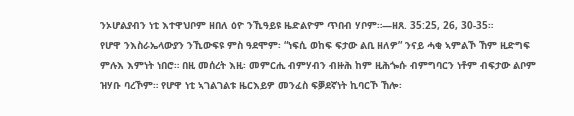ንኦሆልያብን ነቲ እተዋህቦም ዘበለ ዕዮ ንኺዓይዩ ዜድልዮም ጥበብ ሃቦም።—ዘጸ. 35:25, 26, 30-35።
የሆዋ ንእስራኤላውያን ንኺውፍዩ ምስ ዓደሞም፡ “ነፍሲ ወከፍ ፍታው ልቢ ዘለዎ” ንናይ ሓቂ ኣምልኾ ኸም ዚድግፍ ምሉእ እምነት ነበሮ። በዚ መሰረት እዚ፡ መምርሒ ብምሃብን ብዙሕ ከም ዚሕጐሱ ብምግባርን ነቶም ብፍታው ልቦም ዝሃቡ ባረኾም። የሆዋ ነቲ ኣገልገልቱ ዜርእይዎ መንፈስ ፍቓደኛነት ኪባርኾ ኸሎ፡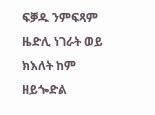ፍቓዱ ንምፍጻም ዜድሊ ነገራት ወይ ክእለት ከም ዘይጐድል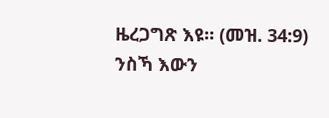ዜረጋግጽ እዩ። (መዝ. 34:9) ንስኻ እውን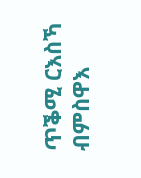ጥቕሚ ርእስኻ ብምስዋእ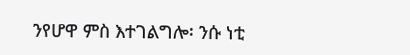ንየሆዋ ምስ እተገልግሎ፡ ንሱ ነቲ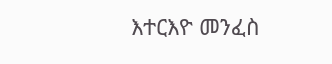እተርእዮ መንፈስ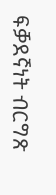ፍቓደኛነት ብርግጽ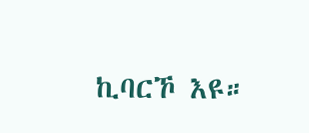ኪባርኾ እዩ።